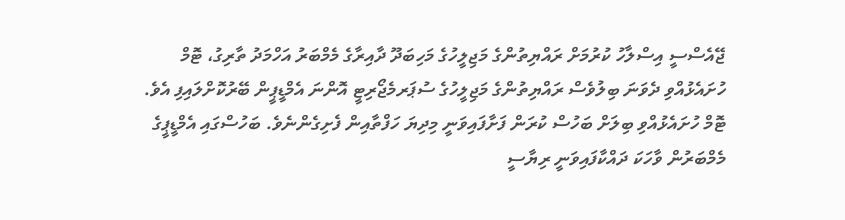ޖޭއެސްސީ އިސްލާހު ކުރުމަށް ރައްޔިތުންގެ މަޖިލީހުގެ މަހިބަދޫ ދާއިރާގެ މެމްބަރު އަހްމަދު ތާރިގު، ޓޮމް ހުށައެޅުއްވި ދެވަނަ ބިލުވެސް ރައްޔިތުންގެ މަޖިލީހުގެ ސުޕަރމެޖޯރިޓީ އޮންނަ އެމްޑީޕީން ބޭރުކޮށްލައިފި އެވެ.
ޓޮމް ހުށައެޅުއްވި ބިލަށް ބަހުސް ކުރަން ފަށާފައިވަނީ މިދިޔަ ހަފްތާއިން ފެށިގެންނެވެ. ބަހުސްގައި އެމްޑީޕީގެ މެމްބަރުން ވާހަކަ ދައްކާފައިވަނީ ރިޔާސީ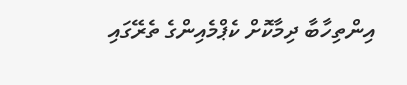އިންތިހާބާ ދިމާކޮށް ކެޕްމެއިންގެ ތެރޭގައި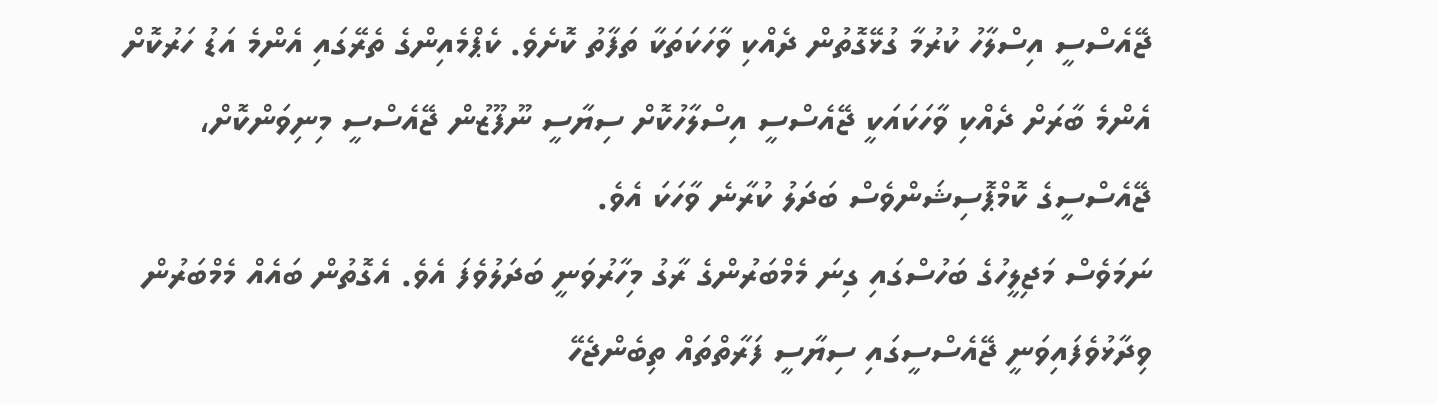ޖޭއެސްސީ އިސްލާހު ކުރުމާ ގުޅޭގޮތުން ދެއްކި ވާހަކަތަކާ ތަފާތު ކޮށެވެ. ކެޕްމެއިންގެ ތެރޭގައި އެންމެ އަޑު ހަރުކޮށް އެންމެ ބާރަށް ދެއްކި ވާހަކައަކީ ޖޭއެސްސީ އިސްލާހުކޮށް ސިޔާސީ ނޫފޫޒުން ޖޭއެސްސީ މިނިވަންކޮށް، ޖޭއެސްސީގެ ކޮމްޕޮސިޝަންވެސް ބަދަލު ކުރާނެ ވާހަކަ އެވެ.
ނަމަވެސް މަޖިލީހުގެ ބަހުސްގައި ގިނަ މެމްބަރުންގެ ރާގު މިހާރުވަނީ ބަދަލުވެފަ އެވެ. އެގޮތުން ބައެއް މެމްބަރުން ވިދާޅުވެފައިވަނީ ޖޭއެސްސީގައި ސިޔާސީ ފަރާތްތައް ތިބެންޖެހޭ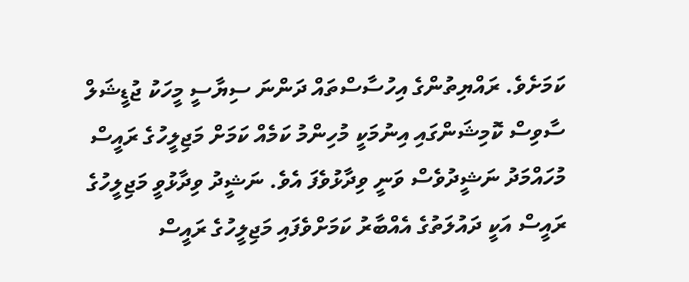ކަމަށެވެ. ރައްޔިތުންގެ އިހުސާސްތައް ދަންނަ ސިޔާސީ މީހަކު ޖުޑީޝަލް ސާވިސް ކޮމިޝަންގައި އިނުމަކީ މުހިންމު ކަމެއް ކަމަށް މަޖިލީހުގެ ރައީސް މުހައްމަދު ނަޝީދުވެސް ވަނީ ވިދާޅުވެފަ އެވެ. ނަޝީދު ވިދާޅުވީ މަޖިލީހުގެ ރައީސް އަކީ ދައުލަތުގެ އެއްބާރު ކަމަށްވެފައި މަޖިލީހުގެ ރައީސް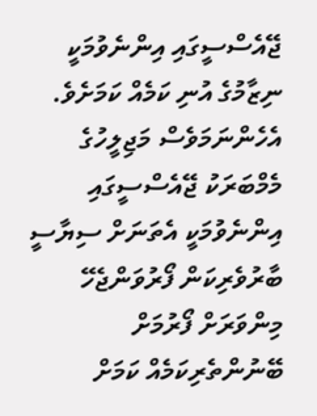ޖޭއެސްސީގައި އިންނެވުމަކީ ނިޒާމުގެ އުނި ކަމެއް ކަމަށެވެ. އެހެންނަމަވެސް މަޖިލީހުގެ މެމްބަރަކު ޖޭއެސްސީގައި އިންނެވުމަކީ އެތަނަށް ސިޔާސީ ބާރުވެރިކަން ފޯރުވަންޖެހޭ މިންވަރަށް ފޯރުމަށް ބޭނުންތެރިކަމެއް ކަމަށް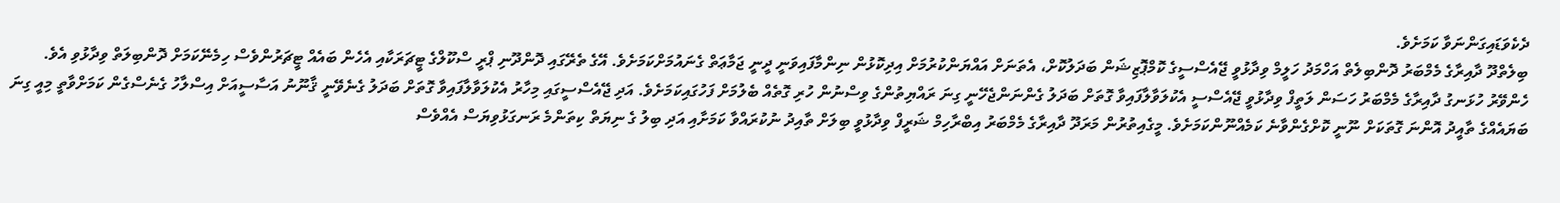ދެކެވަޑައިގަންނަވާ ކަމަށެވެ.
ބިލެތްދޫ ދާއިރާގެ މެމްބަރު ދޮންބިލެތް އަހްމަދު ހަލީމް ވިދާޅުވީ ޖޭއެސްސީގެ ކޮމްޕޮޒިޝަން ބަދަލުކޮށް، އެތަނަށް އައްޔަންކުރުމަށް އިދިކޮޅުން ނިންމާފައިވަނީ ދީނީ ޖަމާޢަތް ގެނައުމަށްކަމަށެވެ. އޭގެ ތެރޭގައި ދޮންދޫނި ޕްރީ ސްކޫލްގެ ޓީޗަރަކާއި އެހެން ބައެއް ޓީޗަރުންވެސް ހިމެނޭކަމަށް ދޮންބިލަތް ވިދާޅުވި އެވެ.
ހެންވޭރު ހުޅަނގު ދާއިރާގެ މެމްބަރު ހަސަން ލަތީފް ވިދާޅުވީ ޖޭއެސްސީ އެކުލަވާލާފައިވާ ގޮތަށް ބަދަލު ގެންނަންޖެހޭނީ ގިނަ ރައްޔިތުންގެ ވިސްނުން ހުރި ގޮތެއް ބެލުމަށް ފަހުގައިކަމަށެވެ. އަދި ޖޭއެސްސީގައި މިހާރު އެކުލަވާލާފައިވާ ގޮތަށް ބަދަލު ގެނެވޭނީ ޤާނޫނު އަސާސީއަށް އިސްލާހު ގެނެސްގެން ކަމަށްވާތީ މިއީ ގިނަ ބަޔައެއްގެ ތާއީދު އޮންނަ ގޮތަކަށް ނޫނީ ކޮށްގެންވާނެ ކަމެއްނޫންކަމަށެވެ. މީގެއިތުރުން މަރަދޫ ދާއިރާގެ މެމްބަރު އިބްރާހިމް ޝަރީފް ވިދާޅުވީ ބިލަށް ތާއިދު ނުކުރައްވާ ކަމަށާއި އަދި ބިލު ގެ ނިޔަތް ކިތަންމެ ރަނގަޅުވިޔަސް އެއްވެސް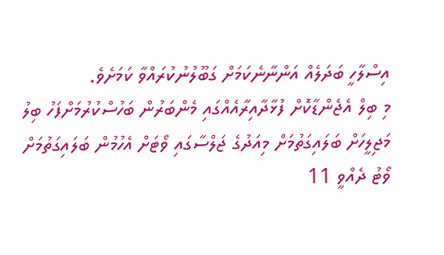އިސްލާހީ ބަދަލެއް އަންނާނެކަމަށް ގަބޫލުނުކުރައްވާ ކަމަށެވެ.
މި ބިލް އެޖެންޑާކޮށް ފުޅާދާއިރާއެއްގައި މެންބަރުން ބަހުސްކުރުމަށްފަހު ބިލު މަޖިލީހަށް ބަލައިގަތުމަށް މިއަދުގެ ޖަލްސާގައި ވޯޓަށް އެހުމުން ބަލައިގަތުމަށް ވޯޓު ދެއްވީ 11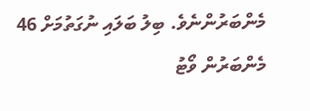މެންބަރުންނެވެ. ބިލު ބަލައި ނުގަތުމަށް 46 މެންބަރުން ވޯޓު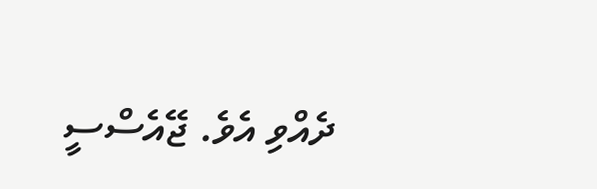ދެއްވި އެވެ. ޖޭއެސްސީ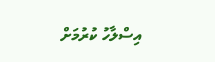އިސްލާހު ކުރުމަށް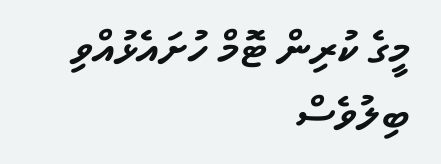މީގެ ކުރިން ޓޮމް ހުށައެޅުއްވި ބިލުވެސް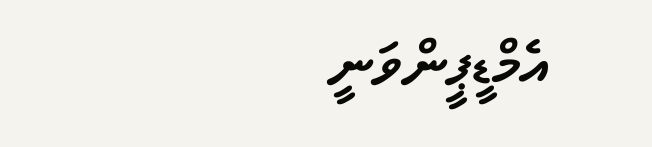އެމްޑީޕީންވަނީ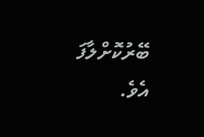ބޭރުކޮށްލާފަ އެވެ.